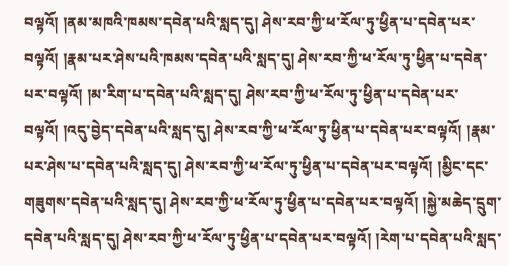བལྟའོ། །ནམ་མཁའི་ཁམས་དབེན་པའི་སླད་དུ། ཤེས་རབ་ཀྱི་ཕ་རོལ་ཏུ་ཕྱིན་པ་དབེན་པར་བལྟའོ། །རྣམ་པར་ཤེས་པའི་ཁམས་དབེན་པའི་སླད་དུ། ཤེས་རབ་ཀྱི་ཕ་རོལ་ཏུ་ཕྱིན་པ་དབེན་པར་བལྟའོ། །མ་རིག་པ་དབེན་པའི་སླད་དུ། ཤེས་རབ་ཀྱི་ཕ་རོལ་ཏུ་ཕྱིན་པ་དབེན་པར་བལྟའོ། །འདུ་བྱེད་དབེན་པའི་སླད་དུ། ཤེས་རབ་ཀྱི་ཕ་རོལ་ཏུ་ཕྱིན་པ་དབེན་པར་བལྟའོ། །རྣམ་པར་ཤེས་པ་དབེན་པའི་སླད་དུ། ཤེས་རབ་ཀྱི་ཕ་རོལ་ཏུ་ཕྱིན་པ་དབེན་པར་བལྟའོ། །མྱིང་དང་གཟུགས་དབེན་པའི་སླད་དུ། ཤེས་རབ་ཀྱི་ཕ་རོལ་ཏུ་ཕྱིན་པ་དབེན་པར་བལྟའོ། །སྐྱེ་མཆེད་དྲུག་དབེན་པའི་སླད་དུ། ཤེས་རབ་ཀྱི་ཕ་རོལ་ཏུ་ཕྱིན་པ་དབེན་པར་བལྟའོ། །རེག་པ་དབེན་པའི་སླད་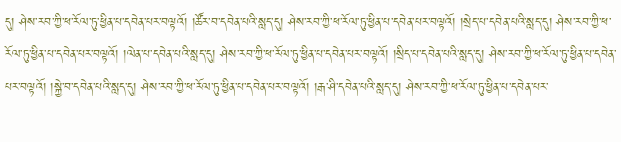དུ། ཤེས་རབ་ཀྱི་ཕ་རོལ་ཏུ་ཕྱིན་པ་དབེན་པར་བལྟའོ། །ཚོར་བ་དབེན་པའི་སླད་དུ། ཤེས་རབ་ཀྱི་ཕ་རོལ་ཏུ་ཕྱིན་པ་དབེན་པར་བལྟའོ། །སྲེད་པ་དབེན་པའི་སླད་དུ། ཤེས་རབ་ཀྱི་ཕ་རོལ་ཏུ་ཕྱིན་པ་དབེན་པར་བལྟའོ། །ལེན་པ་དབེན་པའི་སླད་དུ། ཤེས་རབ་ཀྱི་ཕ་རོལ་ཏུ་ཕྱིན་པ་དབེན་པར་བལྟའོ། །སྲིད་པ་དབེན་པའི་སླད་དུ། ཤེས་རབ་ཀྱི་ཕ་རོལ་ཏུ་ཕྱིན་པ་དབེན་པར་བལྟའོ། །སྐྱེ་བ་དབེན་པའི་སླད་དུ། ཤེས་རབ་ཀྱི་ཕ་རོལ་ཏུ་ཕྱིན་པ་དབེན་པར་བལྟའོ། །རྒ་ཤི་དབེན་པའི་སླད་དུ། ཤེས་རབ་ཀྱི་ཕ་རོལ་ཏུ་ཕྱིན་པ་དབེན་པར་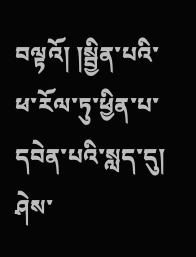བལྟའོ། །སྦྱིན་པའི་ཕ་རོལ་ཏུ་ཕྱིན་པ་དབེན་པའི་སླད་དུ། ཤེས་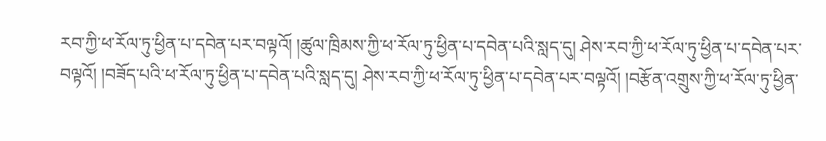རབ་ཀྱི་ཕ་རོལ་ཏུ་ཕྱིན་པ་དབེན་པར་བལྟའོ། །ཚུལ་ཁྲིམས་ཀྱི་ཕ་རོལ་ཏུ་ཕྱིན་པ་དབེན་པའི་སླད་དུ། ཤེས་རབ་ཀྱི་ཕ་རོལ་ཏུ་ཕྱིན་པ་དབེན་པར་བལྟའོ། །བཟོད་པའི་ཕ་རོལ་ཏུ་ཕྱིན་པ་དབེན་པའི་སླད་དུ། ཤེས་རབ་ཀྱི་ཕ་རོལ་ཏུ་ཕྱིན་པ་དབེན་པར་བལྟའོ། །བརྩོན་འགྲུས་ཀྱི་ཕ་རོལ་ཏུ་ཕྱིན་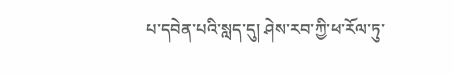པ་དབེན་པའི་སླད་དུ། ཤེས་རབ་ཀྱི་ཕ་རོལ་ཏུ་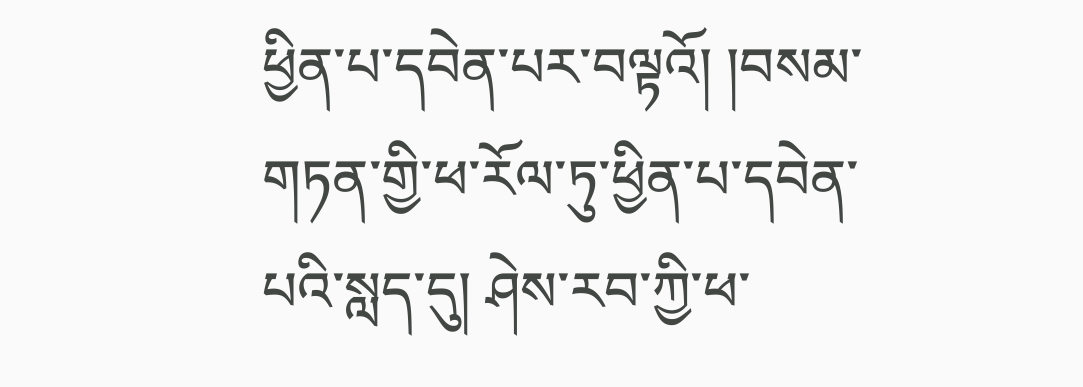ཕྱིན་པ་དབེན་པར་བལྟའོ། །བསམ་གཏན་གྱི་ཕ་རོལ་ཏུ་ཕྱིན་པ་དབེན་པའི་སླད་དུ། ཤེས་རབ་ཀྱི་ཕ་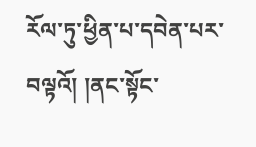རོལ་ཏུ་ཕྱིན་པ་དབེན་པར་བལྟའོ། །ནང་སྟོང་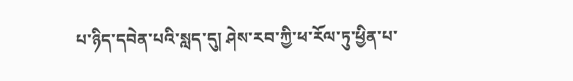པ་ཉིད་དབེན་པའི་སླད་དུ། ཤེས་རབ་ཀྱི་ཕ་རོལ་ཏུ་ཕྱིན་པ་